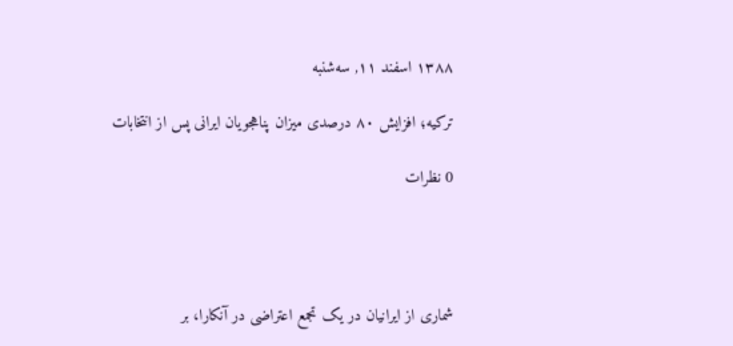۱۳۸۸ اسفند ۱۱, سه‌شنبه

ترکیه؛ افزایش ۸۰ درصدی میزان پناهجویان ایرانی پس از انتخابات

0 نظرات




شماری از ایرانیان در یک تجمع اعتراضی در آنکارا، بر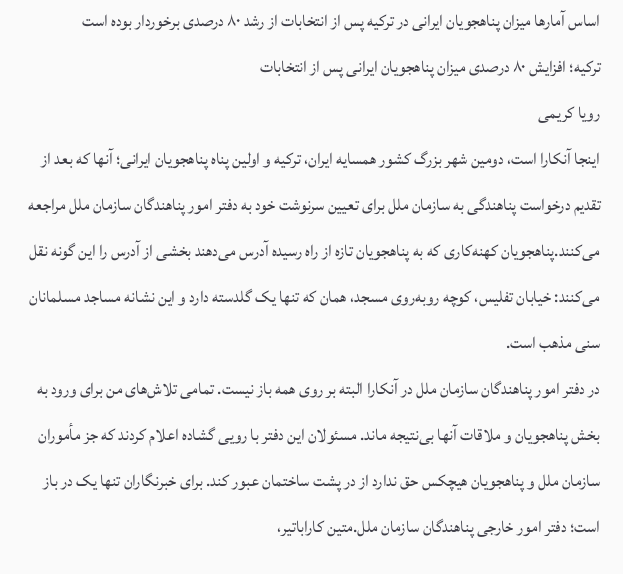اساس آمارها میزان پناهجویان ایرانی در ترکیه پس از انتخابات از رشد ۸۰ درصدی برخوردار بوده است
ترکیه؛ افزایش ۸۰ درصدی میزان پناهجویان ایرانی پس از انتخابات
رویا کریمی
اینجا آنکارا است، دومین شهر بزرگ کشور همسایه ایران، ترکیه و اولین پناه پناهجویان ایرانی؛ آنها که بعد از تقدیم درخواست پناهندگی به سازمان ملل برای تعیین سرنوشت خود به دفتر امور پناهندگان سازمان ملل مراجعه می‌کنند.پناهجویان کهنه‌کاری که به پناهجویان تازه از راه رسیده آدرس می‌دهند بخشی از آدرس را این گونه نقل می‌کنند: خیابان تفلیس، کوچه روبه‌روی مسجد، همان که تنها یک گلدسته دارد و این نشانه مساجد مسلمانان سنی مذهب است.
در دفتر امور پناهندگان سازمان ملل در آنکارا البته بر روی همه باز نیست. تمامی تلاش‌های من برای ورود به بخش پناهجویان و ملاقات آنها بی‌نتیجه ماند. مسئولان این دفتر با رویی گشاده اعلام کردند که جز مأموران سازمان ملل و پناهجویان هیچکس حق ندارد از در پشت ساختمان عبور کند. برای خبرنگاران تنها یک در باز است؛ دفتر امور خارجی پناهندگان سازمان ملل.متین کاراباتیر،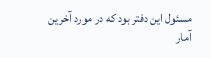مسئول این دفتر بود که در مورد آخرین آمار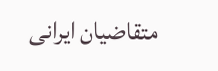متقاضیان ایرانی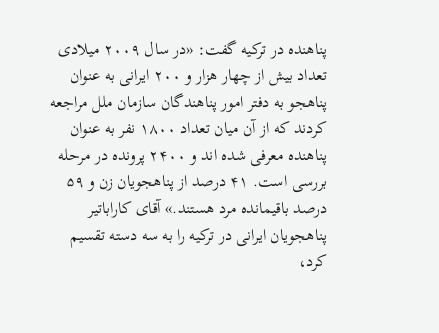پناهنده در ترکیه گفت: «در سال ۲۰۰۹ میلادی تعداد بیش از چهار هزار و ۲۰۰ ایرانی به عنوان پناهجو به دفتر امور پناهندگان سازمان ملل مراجعه کردند که از آن میان تعداد ۱۸۰۰ نفر به عنوان پناهنده معرفی شده اند و ۲۴۰۰ پرونده در مرحله بررسی است. ۴۱ درصد از پناهجویان زن و ۵۹ درصد باقیمانده مرد هستند.» آقای کاراباتیر پناهجویان ایرانی در ترکیه را به سه دسته تقسیم کرد،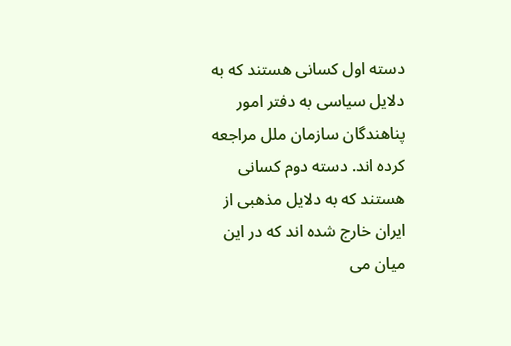دسته اول کسانی هستند که به دلایل سیاسی به دفتر امور پناهندگان سازمان ملل مراجعه کرده اند. دسته دوم کسانی هستند که به دلایل مذهبی از ایران خارج شده اند که در این میان می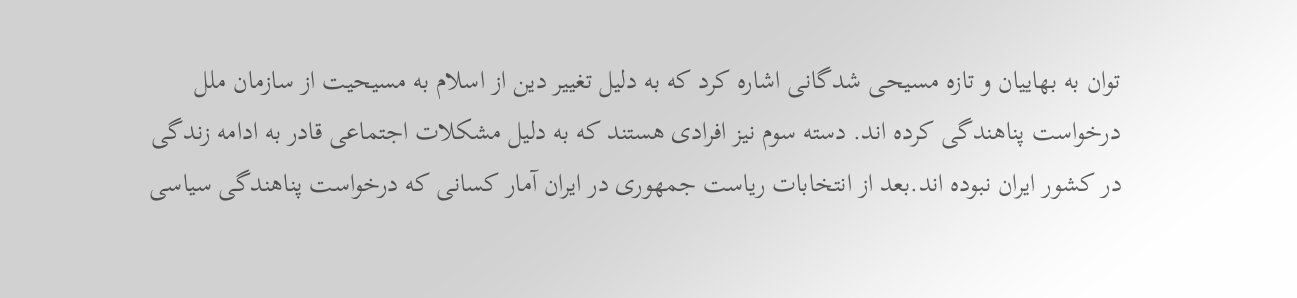توان به بهاییان و تازه مسیحی شدگانی اشاره کرد که به دلیل تغییر دین از اسلام به مسیحیت از سازمان ملل درخواست پناهندگی کرده اند. دسته سوم نیز افرادی هستند که به دلیل مشکلات اجتماعی قادر به ادامه زندگی در کشور ایران نبوده اند.بعد از انتخابات ریاست جمهوری در ایران آمار کسانی که درخواست پناهندگی سیاسی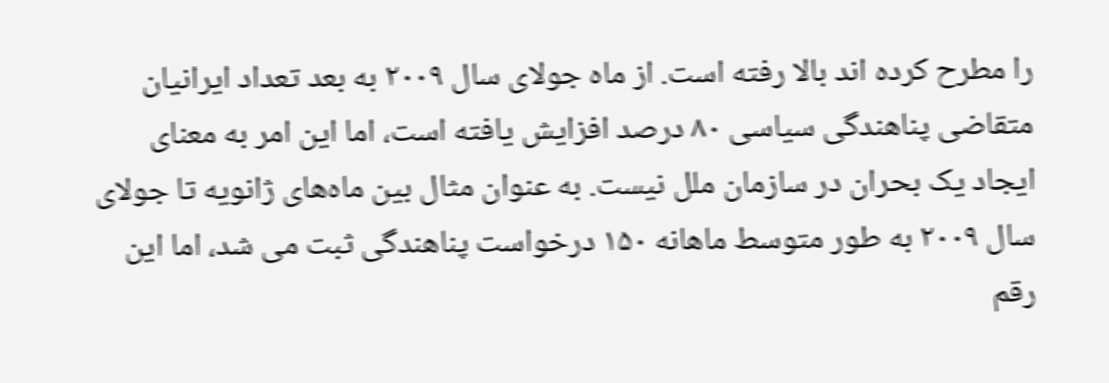را مطرح کرده اند بالا رفته است. از ماه جولای سال ۲۰۰۹ به بعد تعداد ایرانیان متقاضی پناهندگی سیاسی ۸۰ درصد افزایش یافته است، اما این امر به معنای ایجاد یک بحران در سازمان ملل نیست. به عنوان مثال بین ماه‌‌های ژانویه تا جولای سال ۲۰۰۹ به طور متوسط ماهانه ۱۵۰ درخواست پناهندگی ثبت می شد، اما این رقم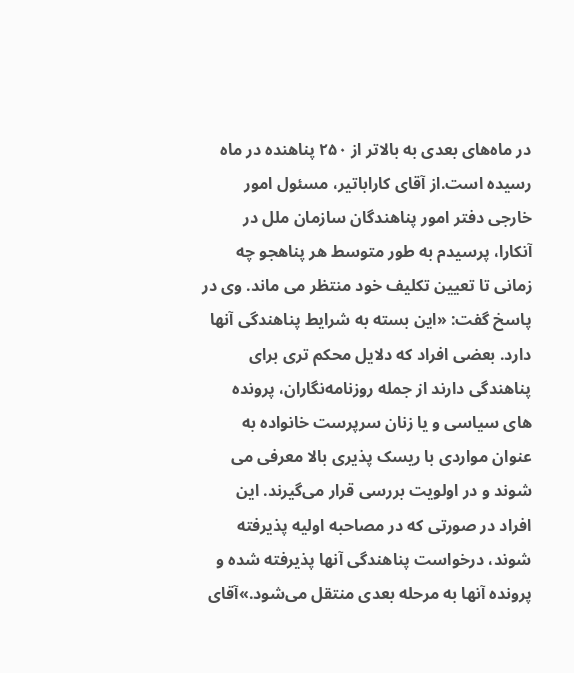در ماه‌های بعدی به بالاتر از ۲۵۰ پناهنده در ماه رسیده است.از آقای کاراباتیر، مسئول امور خارجی دفتر امور پناهندگان سازمان ملل در آنکارا، پرسیدم به طور متوسط هر پناهجو چه زمانی تا تعیین تکلیف خود منتظر می ماند. وی در پاسخ گفت: «این بسته به شرایط پناهندگی آنها دارد. بعضی افراد که دلایل محکم تری برای پناهندگی دارند از جمله روزنامه‌نگاران، پرونده های سیاسی و یا زنان سرپرست خانواده به عنوان مواردی با ریسک پذیری بالا معرفی می شوند و در اولویت بررسی قرار می‌گیرند. این افراد در صورتی که در مصاحبه اولیه پذیرفته شوند، درخواست پناهندگی آنها پذیرفته شده و پرونده آنها به مرحله بعدی منتقل می‌شود.»آقای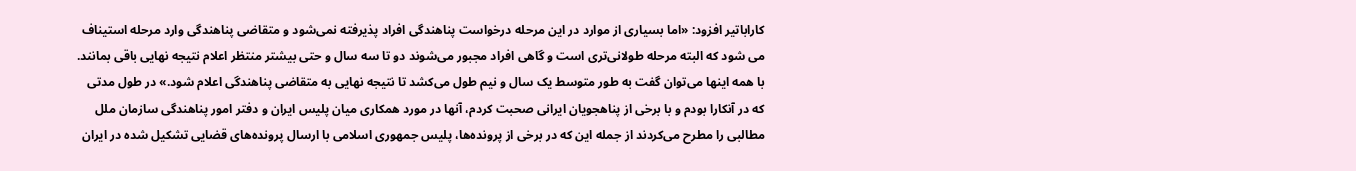کاراباتیر افزود: «اما بسیاری از موارد در این مرحله درخواست پناهندگی افراد پذیرفته نمی‌شود و متقاضی پناهندگی وارد مرحله استیناف می شود که البته مرحله طولانی‌تری است و گاهی افراد مجبور می‌شوند دو تا سه سال و حتی بیشتر منتظر اعلام نتیجه نهایی باقی بمانند. با همه اینها می‌توان گفت به طور متوسط یک سال و نیم طول می‌کشد تا نتیجه نهایی به متقاضی پناهندگی اعلام شود.» در طول مدتی که در آنکارا بودم و با برخی از پناهجویان ایرانی صحبت کردم، آنها در مورد همکاری میان پلیس ایران و دفتر امور پناهندگی سازمان ملل مطالبی را مطرح می‌کردند از جمله این که در برخی از پرونده‌ها، پلیس جمهوری اسلامی با ارسال پرونده‌های قضایی تشکیل شده در ایران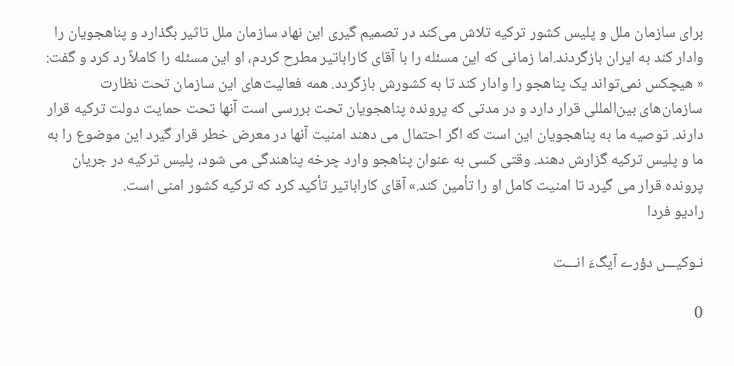برای سازمان ملل و پلیس کشور ترکیه تلاش می‌کند در تصمیم گیری این نهاد سازمان ملل تاثیر بگذارد و پناهجویان را وادار کند به ایران بازگردند.اما زمانی که این مسئله را با آقای کاراباتیر مطرح کردم، او این مسئله را کاملاً رد کرد و گفت: « هیچکس نمی‌تواند یک پناهجو را وادار کند تا به کشورش بازگردد. همه فعالیت‌های این سازمان تحت نظارت سازمان‌های بین‌المللی قرار دارد و در مدتی که پرونده پناهجویان تحت بررسی است آنها تحت حمایت دولت ترکیه قرار دارند. توصیه ما به پناهجویان این است که اگر احتمال می دهند امنیت آنها در معرض خطر قرار گیرد این موضوع را به ما و پلیس ترکیه گزارش دهند. وقتی کسی به عنوان پناهجو وارد چرخه پناهندگی می شود، پلیس ترکیه در جریان پرونده قرار می گیرد تا امنیت کامل او را تأمین کند.» آقای کاراباتیر تأکید کرد که ترکیه کشور امنی است.
رادیو فردا

نـوکیـــں دؤرے آیگءَ انـــت

0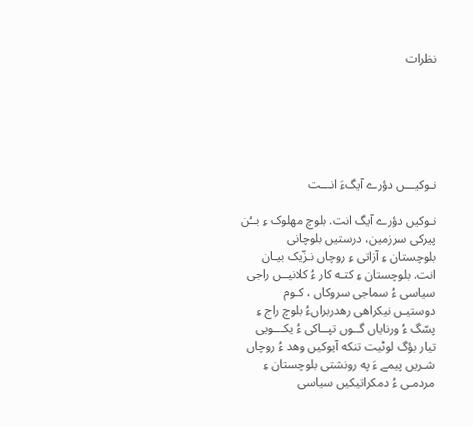نظرات






نـوکیـــں دؤرے آیگءَ انـــت

نـوکیں دؤرے آیگ انت. بلوچ مهلوک ءِ بــُن پیرکی سرزمین، درستیں بلوچانی بلوچستان ءِ آزاتی ءِ روچاں نـزّیک بیـان انت. بلوچستان ءِ کتـه کار ءُ کلانیــں راجی سیاسی ءُ سماجی سروکاں ، کـوم دوستیـں نیکراهی رهدربراںءُ بلوچ راج ءِ پسّگ ءُ ورنایاں گــوں تپــاکی ءُ یکـــویی تیار بؤگ لوٹیت تنکه آیوکیں وهد ءُ روچاں شـریں پیمے ءَ په رونشتی بلوچستان ءِ مردمـی ءُ دمکراتیکیں سیاسی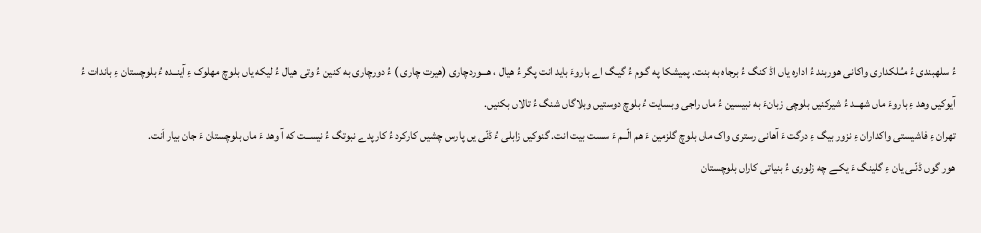ءُ سلهبندی ءُ مـُـلکداری واکانی هوربند ءُ اداره یاں اڈ کنگ ءُ برجاه به بنت. پمیشکا په گـوم ءُ گیـگ اے باروءَ باید انت پگر ءُ هیال ، هـــوردچاری (هیرت چاری ) ءُ دورچاری به کنین ءُ وتی هیال ءُ لیکه یاں بلوچ مهلوک ءِ آینــده ءُ بلوچستان ءِ باندات ءُ آیوکیں وهد ءِ باروءَ ماں شهــد ءُ شیرکنیں بلوچی زبانءَ به نبیسین ءُ ماں راجی وبسایت ءُ بلوچ دوستیں وبلاگاں شنگ ءُ تالاں بکنیں.
تهران ءِ فاشیستی واکداران ءِ نزور بیگ ءِ درگت ءَ آهانی رستری واک ماں بلوچ گلزمین ءَ هم الّــم ءَ سست بیت انت. گنوکیں زابلی ءُ ڈنّی یں پارس چشیں کارکرد ءُ کارپدے نبوتگ ءُ نیســت که آ وهد ءَ ماں بلوچستان ءَ جان بیار اَنت.
هور گوں ڈنّـی یان ءِ گلینگ ءَ یکـے چه زلوری ءُ بنیاتی کاراں بلوچستان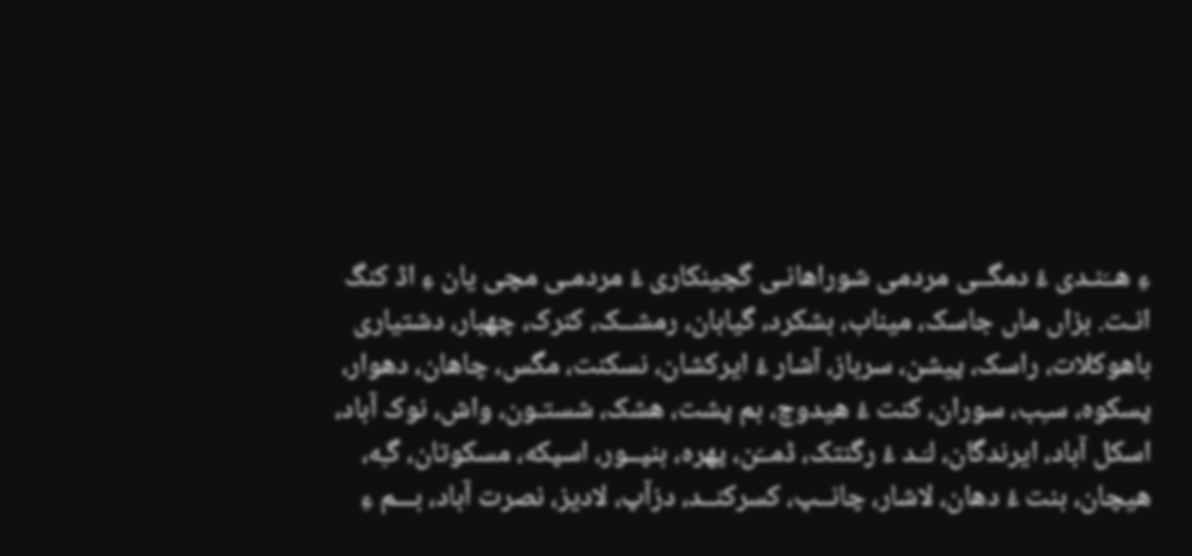ءِ هــَنـدی ءُ دمگــی مردمی شوراهانـی گچینکاری ءُ مردمـی مچی یان ءِ اڈ کنگ انـت. بزاں ماں جاسک، میناب، بشکرد، گیابان، رمشــک، کنرک، چهبار، دشتیاری باهوکلات، راسک، پیشن، سرباز، آشار ءُ ایرکشان، نسکنت، مگس، چاهان، دهوار، پسکوه، سـِب، سوران، کنت ءُ هیدوچ، بم پشت، هشک، شستـون، واش، نوک آباد، اسکل آباد، ایرندگان، لـَـد ءُ رگنتک، ڈمــّن، پهره، بنپــور، اسپکه، مسکوتان، گـِه، هیچان، بنت ءُ دهان، لاشار، چانــپ، کسرکنــد، دزآپ، لادیز، نصرت آباد، بـــم ءِ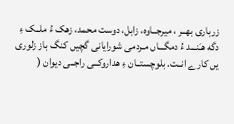زرباری بهــر ، میرجــاوه، زابل، دوست محمد، زهک ءُ ملــک ءِ دگه هـَنـــد ءُ دمگـــاں مـردمی شورایانی گچیں کنگ باز زلوری یں کارے انــت. بلوچستــان ءِ هداروکــی راجــی دیوان (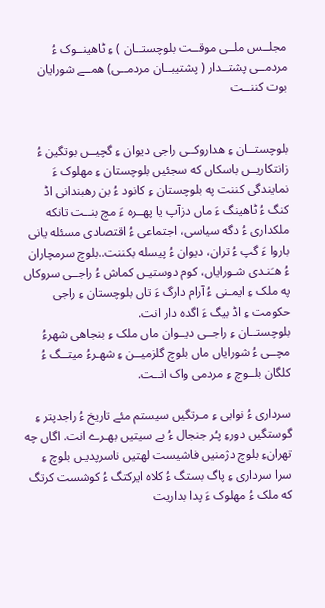مجلــس ملــی موقــت بلوچستــان ) ءِ ٹاهینــوک ءُ مردمــی پشتــدار ( پشتیبــان مردمــی) همــے شورایان بوت کننــت


بلوچستــان ءِ هداروکــی راجی دیوان ءِ گچیــں بوتگین ءُ زانتکاریــں باسکاں که سجئیں بلوچستان ءِ مهلوک ءَ نمایندگی کننت په بلوچستان ءِ کانود ءُ بن رهبندانی اڈ کنگ ءُ ٹاهینگ ءَ ماں دزآپ یا پهــره ءَ مچ بنــت تانکه ملکداری ءُ دگه سیاسی، اجتماعی ءُ اقتصادی مسئله یانی باروا ءَ گپ ءُ تران، دیوان ءُ پیسله بکننت..بلوچ سرمچاران ءُ هـَنـدی شـورایاں، کوم دوستیـں کماش ءُ راجــی سروکاں په ملک ءِ ایمـنی ءُ آرام دارگ ءَ تاں بلوچستان ءِ راجی حکومت ءِ اڈ بیگ ءَ اگده دار انت.
بلوچستــان ءِ راجــی دیــوان ماں ملک ءِ بنجاهی شهرءُ مچــی ءُ شورایاں ماں بلوچ گلزمیــن ءِ شهـرءُ میتــگ ءُ کلگان بلــوچ ءِ مردمی واک انــت.

سرداری ءُ نوابی ءِ مـرتگیں سیستم مئے تاریخ ءُ راجدپتر ءِ گوستگیں دورءِ پـُر جنجال ءُ بے سیتیں بهـرے انت. اگاں چه تهرانءِ بلوچ دژمنیں فاشیست لهتیں ناسرپدیـں بلوچ ءِ سرا سرداری ءِ پاگ بستگ ءُ کلاه ایرکتگ ءُ کوشست کرتگ که ملک ءُ مهلوک ءَ پدا بداریت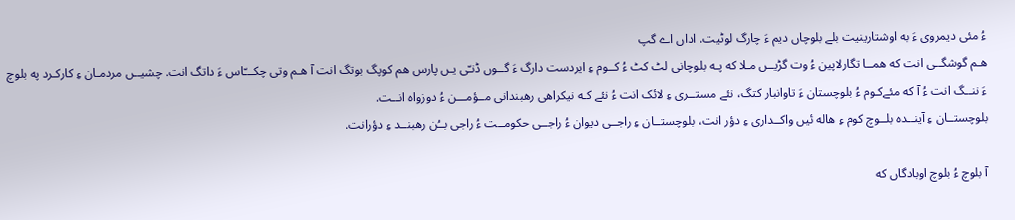ءُ مئی دیمروی ءَ به اوشتارینیت بلے بلوچاں دیم ءَ چارگ لوٹیت. اداں اے گپ
هـم گوشگــی انت که همــا تگارلاپین ءُ وت گڑیــں مـلا که پـه بلوچانی لٹ کٹ ءُ کــوم ءِ ایردست دارگ ءَ گــوں ڈنـّی یـں پارس هم کوپگ بوتگ انت آ هـم وتی چکـــّاس ءَ داتگ انت. چشیــں مردمـان ءِ کارکـرد په بلوچ ءَ ننــگ انت ءُ آ که مئےکـوم ءُ بلوچستان ءَ تاوانبار کتگ، نئے مستــری ءِ لائک انت ءُ نئے کـه نیکراهی رهبندانی مــؤمـــن ءُ دوزواه انــت.
بلوچستــان ءِ آینــده بلــوچ کوم ءِ هاله ئیں واکــداری ءِ دؤر انت، بلوچستــان ءِ راجــی دیوان ءُ راجــی حکومــت ءُ راجی بــُن رهبنــد ءِ دؤرانت.

آ بلوچ ءُ بلوچ اوبادگاں که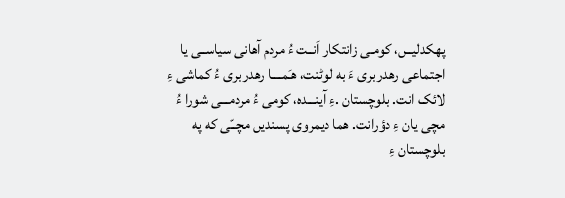پهکدلیــں، کومـی زانتکار اَنــت ءُ مردم آهانی سیاســی یا اجتماعی رهدربری ءَ به لوٹنت، هـَمــــا رهدربری ءُ کماشی ءِ لائک انت. بلوچستان .ءِ آینـــده، کومی ءُ مردمـــی شورا ءُ مچی یان ءِ دؤرانت. هما دیمروی پسندیں مچــّی که په بلوچستان ءِ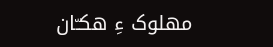مهلوک ءِ هکـّان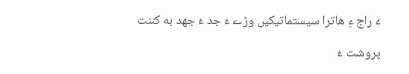ءُ راج ءِ هاترا سیستماتیکیں وڑے ءَ جد ءُ جهد به کننت

پروشت ءُ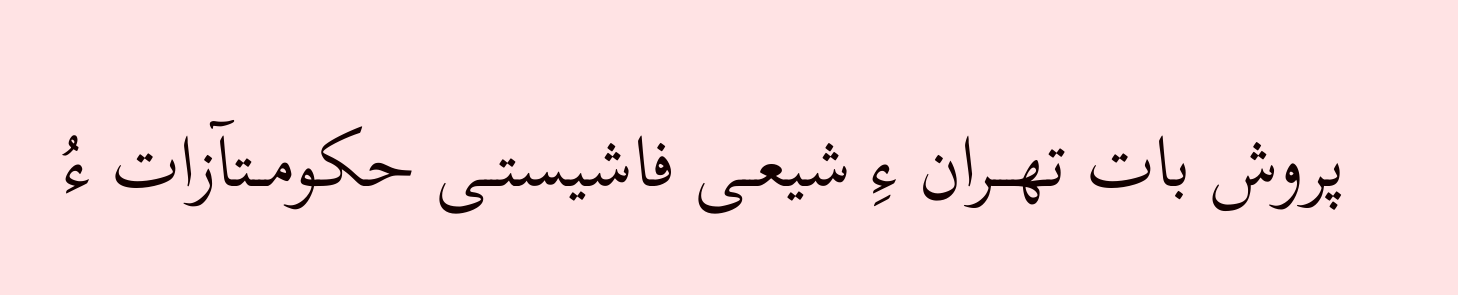پروش بات تهـــران ءِ شیعــی فاشیستــی حکومــتآزات ءُ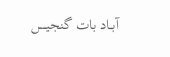آبــاد بات گنجیـــــں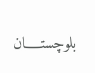بلوچستـــــان